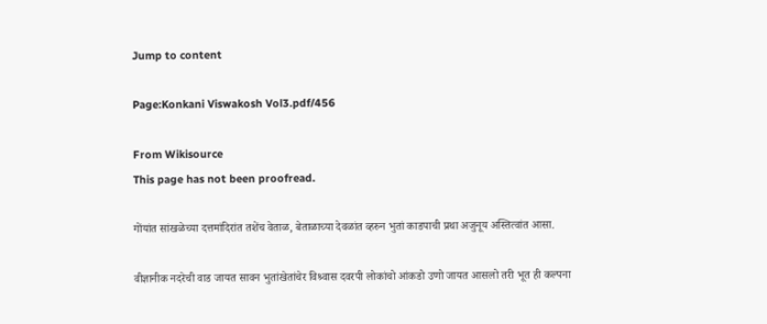Jump to content

Page:Konkani Viswakosh Vol3.pdf/456

From Wikisource
This page has not been proofread.

गोंयांत सांखळेच्या दत्तमांदिरांत तशेंच वेताळ, बेताळाच्या देवळांत व्हरुन भुतां काडपाची प्रथा अजुनूय अस्तित्वांत आसा.

वीज्ञानीक नदरेची वाड जायत सावन भुतांखेतांचेर विश्र्वास दवरपी लोकांचो आंकडो उणो जायत आसलो तरी भूत ही कल्पना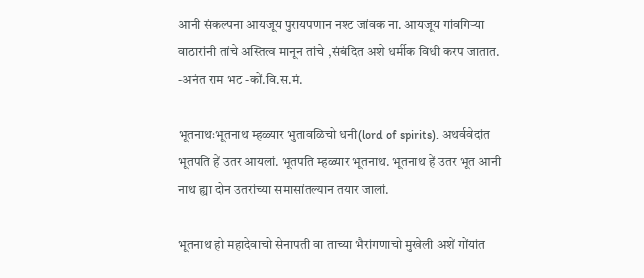आनी संकल्पना आयजूय पुरायपणान नश्ट जांवक ना. आयजूय गांवगिऱ्या वाठारांनी तांचे अस्तित्व मानून तांचे ,संबंदित अशे धर्मीक विधी करप जातात. -अनंत राम भट -कों.वि.स.मं.

भूतनाथःभूतनाथ म्हळ्यार भुतावळिचो धनी(lord of spirits). अथर्ववेदांत भूतपति हें उतर आयलां. भूतपति म्हळ्यार भूतनाथ. भूतनाथ हें उतर भूत आनी नाथ ह्या दोन उतरांच्या समासांतल्यान तयार जालां.

भूतनाथ हो महादेवाचो सेनापती वा ताच्या भैरांगणाचो मुखेली अशें गोंयांत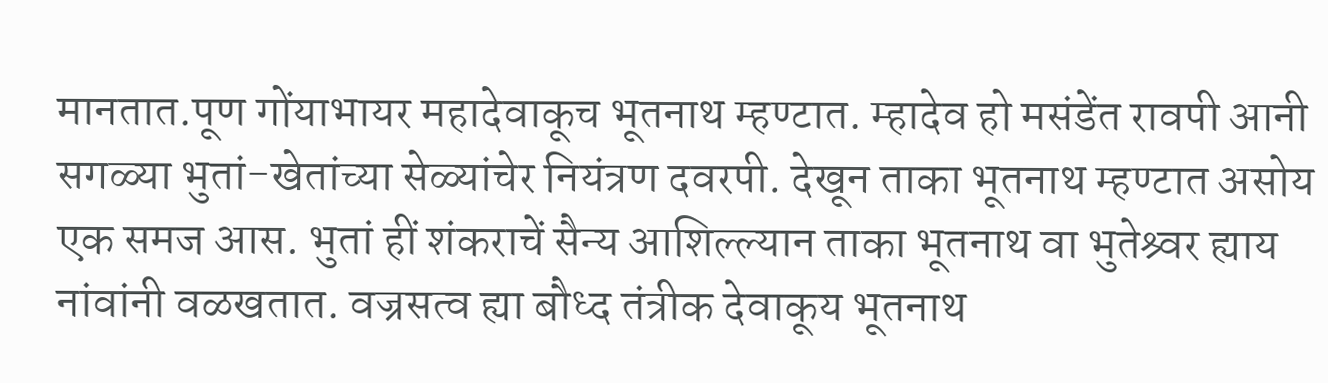मानतात.पूण गोंयाभायर महादेवाकूच भूतनाथ म्हण्टात. म्हादेव हो मसंडेंत रावपी आनी सगळ्या भुतां-खेतांच्या सेळ्यांचेर नियंत्रण दवरपी. देखून ताका भूतनाथ म्हण्टात असोय एक समज आस. भुतां हीं शंकराचें सैन्य आशिल्ल्यान ताका भूतनाथ वा भुतेश्र्वर ह्याय नांवांनी वळखतात. वज्रसत्व ह्या बौध्द तंत्रीक देवाकूय भूतनाथ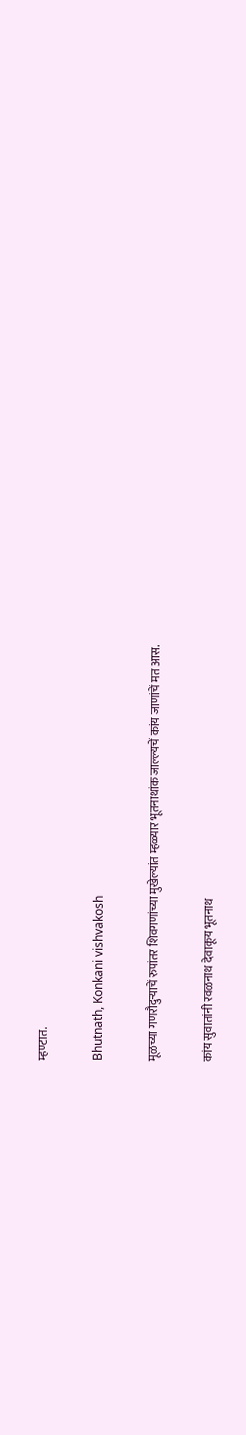म्हण्टात.

Bhutnath, Konkani vishvakosh

मूळच्या गणरौदुऱ्याचें रुपांतर शिवगणांच्या मुखेल्यांत म्हळ्यार भूतनाथांक जाल्ल्यचें कांय जाणांचें मत आस.

कांय सुवातांनी रवळनाथ देवाकूय भूतनाथ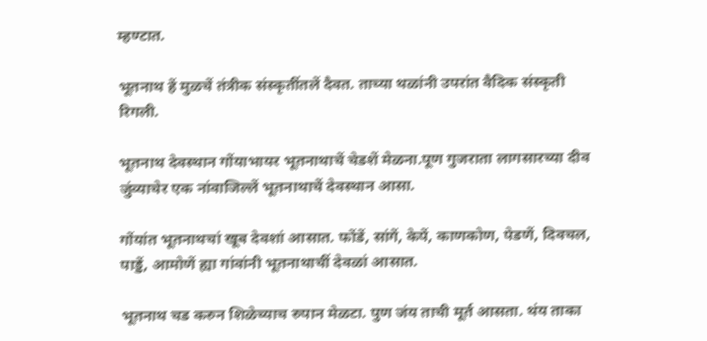म्हण्टात.

भूतनाथ हें मुळचें तंत्रीक संस्कृतींतलें दैवत. ताच्या थळांनी उपरांत वैदिक संस्कृती रिगली.

भूतनाथ देवस्थान गोंयाभायर भूतनाथाचें चेडशें मेळना.पूण गुजराता लागसारच्या दीव जुंव्याचेर एक नांवाजिल्लें भूतनाथाचें देवस्थान आसा.

गोंयांत भूतनाथचां खूब देवशां आसात. फोंडें, सांगें, केपें, काणकोण, पेडणें, दिवचल, पाड्डें, आमोणें ह्या गांवांनी भूतनाथाचीं देवळां आसात.

भूतनाथ चड करुन शिळेच्याच रुपान मेळटा. पुण जंय ताची मूर्त आसता. थंय ताका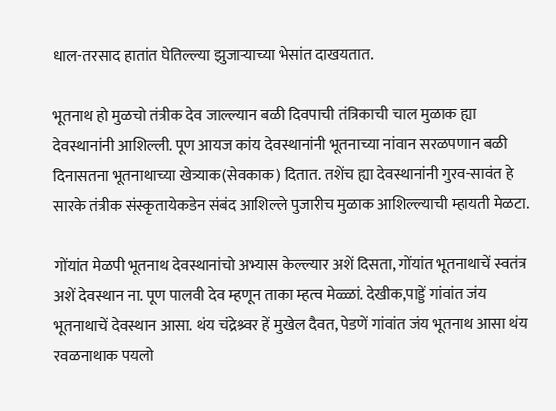धाल-तरसाद हातांत घेतिल्ल्या झुजाऱ्याच्या भेसांत दाखयतात.

भूतनाथ हो मुळचो तंत्रीक देव जाल्ल्यान बळी दिवपाची तंत्रिकाची चाल मुळाक ह्या देवस्थानांनी आशिल्ली. पूण आयज कांय देवस्थानांनी भूतनाच्या नांवान सरळपणान बळी दिनासतना भूतनाथाच्या खेत्र्याक(सेवकाक) दितात. तशेंच ह्या देवस्थानांनी गुरव-सावंत हे सारके तंत्रीक संस्कृतायेकडेन संबंद आशिल्ले पुजारीच मुळाक आशिल्ल्याची म्हायती मेळटा.

गोंयांत मेळपी भूतनाथ देवस्थानांचो अभ्यास केल्ल्यार अशें दिसता, गोंयांत भूतनाथाचें स्वतंत्र अशें देवस्थान ना. पूण पालवी देव म्हणून ताका म्हत्व मेळ्ळां. देखीक,पाड्डें गांवांत जंय भूतनाथाचें देवस्थान आसा. थंय चंद्रेश्र्वर हें मुखेल दैवत, पेडणें गांवांत जंय भूतनाथ आसा थंय रवळनाथाक पयलो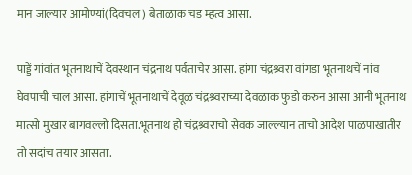मान जाल्यार आमोण्यां(दिवचल) बेताळाक चड म्हत्व आसा.

पाड्डें गांवांत भूतनाथाचें देवस्थान चंद्रनाथ पर्वताचेर आसा. हांगा चंद्रश्र्वरा वांगडा भूतनाथचें नांव घेवपाची चाल आसा. हांगाचें भूतनाथाचें देवूळ चंद्रश्र्वराच्या देवळाक फुडो करुन आसा आनी भूतनाथ मात्सो मुखार बागवल्लो दिसता.भूतनाथ हो चंद्रश्र्वराचो सेवक जाल्ल्यान ताचो आदेश पाळपाखातीर तो सदांच तयार आसता.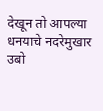देखून तो आपल्या धनयाचे नदरेमुखार उबो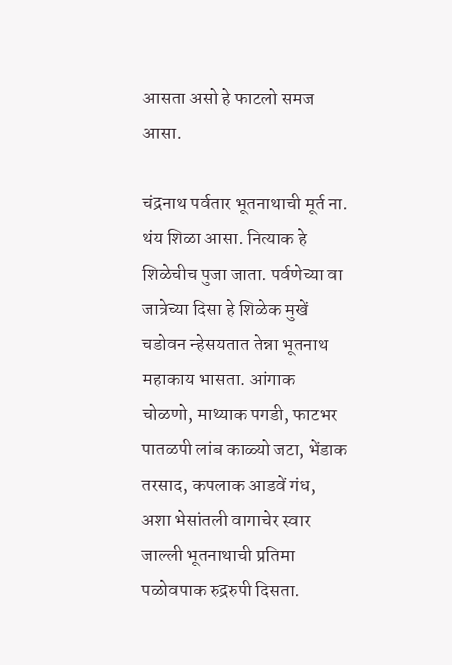आसता असो हे फाटलो समज आसा.

चंद्रनाथ पर्वतार भूतनाथाची मूर्त ना. थंय शिळा आसा. नित्याक हे शिळेचीच पुजा जाता. पर्वणेच्या वा जात्रेच्या दिसा हे शिळेक मुखें चडोवन न्हेसयतात तेन्ना भूतनाथ महाकाय भासता. आंगाक चोळणो, माथ्याक पगडी, फाटभर पातळपी लांब काळ्यो जटा, भेंडाक तरसाद, कपलाक आडवें गंध, अशा भेसांतली वागाचेर स्वार जाल्ली भूतनाथाची प्रतिमा पळोवपाक रुद्ररुपी दिसता.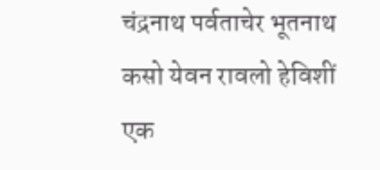चंद्रनाथ पर्वताचेर भूतनाथ कसो येवन रावलो हेविशीं एक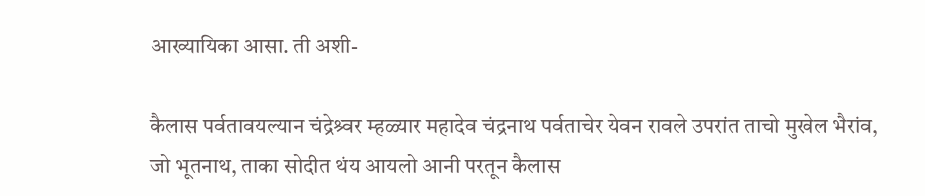आख्यायिका आसा. ती अशी-

कैलास पर्वतावयल्यान चंद्रेश्र्वर म्हळ्यार महादेव चंद्रनाथ पर्वताचेर येवन रावले उपरांत ताचो मुखेल भैरांव, जो भूतनाथ, ताका सोदीत थंय आयलो आनी परतून कैलास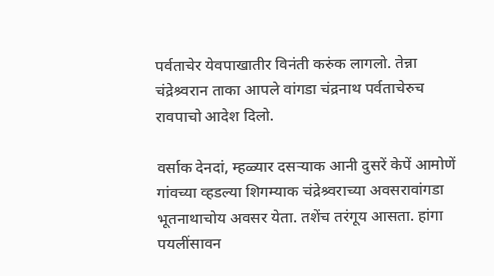पर्वताचेर येवपाखातीर विनंती करुंक लागलो. तेन्ना चंद्रेश्र्वरान ताका आपले वांगडा चंद्रनाथ पर्वताचेरुच रावपाचो आदेश दिलो.

वर्साक देनदां, म्हळ्यार दसऱ्याक आनी दुसरें केपें आमोणें गांवच्या व्हडल्या शिगम्याक चंद्रेश्र्वराच्या अवसरावांगडा भूतनाथाचोय अवसर येता. तशेंच तरंगूय आसता. हांगा पयलींसावन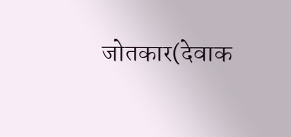जोतकार(देवाक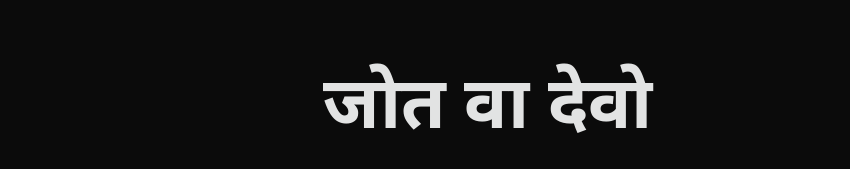जोत वा देवो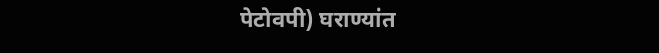पेटोवपी) घराण्यांत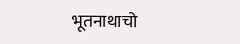भूतनाथाचो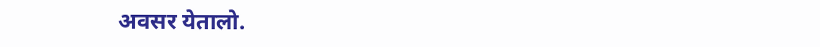अवसर येतालो.